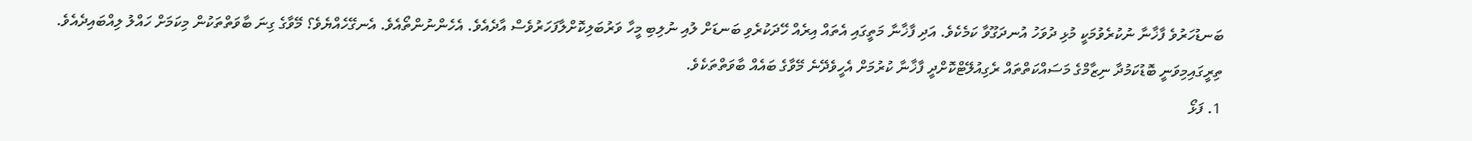ބަނޑުހަރުވެ ފާޚާނާ ނުކުރެވުމަކީ މުޅި ދުވަހު އުނދަގޫވާ ކަމެކެވެ. އަދި ފާޚާނާ މަތީގައި އެތައް އިރެއް ހޭދަކުރެވި ބަނޑަށް ލުއި ނުލިބި މީހާ ވަރުބަލިކޮށްލާފަހަރުވެސް އާދެއެވެ. އެހެންނުންތޯއެވެ. އެނގޭހެއްޔެވެ؟ މޭވާގެ ގިނަ ބާވަތްތަކުން މިކަމަށް ހައްލު ލިއްބައިދެއެވެ.
ތިރީގައިމިވަނީ ބޮޑުކަމުދާ ނިޒާމްގެ މަސައްކަތްތައް ރެގިއުލޭޓްކޮށްދީ ފާޚާނާ ކުރުމަށް އެހީވެދޭނެ މޭވާގެ ބައެއް ބާވަތްތަކެވެ.
1. ފަޅޯ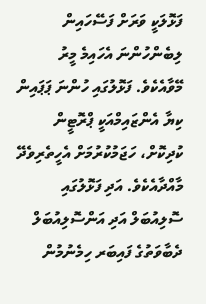ފަޅޮލަކީ ވަރަށް ފަސޭހައިން ލިބެންހުންނަ އެހައިމެ މީރު މޭވާއެކެވެ. ފަޅޮލުގައި ހުންނަ ޕަޕައިން ކިޔާ އެންޒައިމްއަކީ ޕްރޮޓީން ކުދިކޮށް، ހަޖަމުކުރުމަށް އެހީތެރިވެދޭ މާއްދާއެކެވެ. އަދި ފަޅޮލުގައި ސޮލިއުބަލް އަދި އަންސޮލިއުބަލް ދެބާވަތުގެ ފައިބަރ ހިމެނުމުން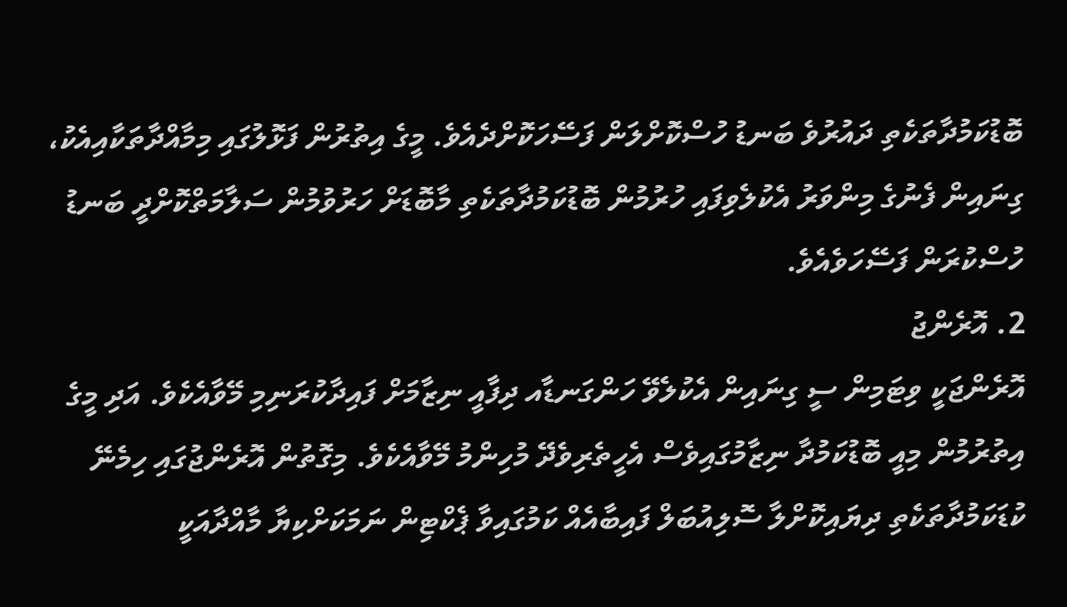ބޮޑުކަމުދާތަކެތި ދައުރުވެ ބަނޑު ހުސްކޮށްލަން ފަސޭހަކޮށްދެއެވެ. މީގެ އިތުރުން ފަޅޮލުގައި މިމާއްދާތަކާއިއެކު، ގިނައިން ފެނުގެ މިންވަރު އެކުލެވިފައި ހުރުމުން ބޮޑުކަމުދާތަކެތި މާބޮޑަށް ހަރުވުމުން ސަލާމަތްކޮށްދީ ބަނޑު ހުސްކުރަން ފަސޭހަވެއެވެ.
2. އޮރެންޖު
އޮރެންޖަކީ ވިޓަމިން ސީ ގިނައިން އެކުލެވޭ ހަންގަނޑާއ ދިފާއީ ނިޒާމަށް ފައިދާކުރަނިމި މޭވާއެކެވެ. އަދި މީގެ އިތުރުމުން މިއީ ބޮޑުކަމުދާ ނިޒާމުގައިވެސް އެހީތެރިވެދޭ މުހިންމު މޭވާއެކެވެ. މިގޮތުން އޮރެންޖުގައި ހިމެނޭ ކުޑަކަމުދާތަކެތި ދިޔައިކޮށްލާ ސޮލިއުބަލް ފައިބާއެއް ކަމުގައިވާ ޕެކްޓިން ނަމަކަށްކިޔާ މާއްދާއަކީ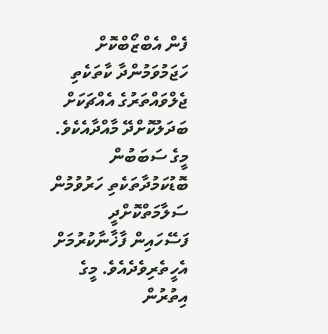ފެން އެބްޒޯބްކޮށް ހަޖަމުވަމުންދާ ކާތަކެތި ޖެލްވައްތަރުގެ އެއްޗަކަށް ބަދަލުކޮށްދޭ މާއްދާއެކެވެ. މީގެ ސަބަބުން ބޮޑުކަމުދާތަކެތި ހަރުވުމުން ސަލާމަތްކޮށްދީ ފަސޭހައިން ފާޚާނާކުރުމަށް އެހީތެރިވެދެއެވެ. މީގެ އިތުރުން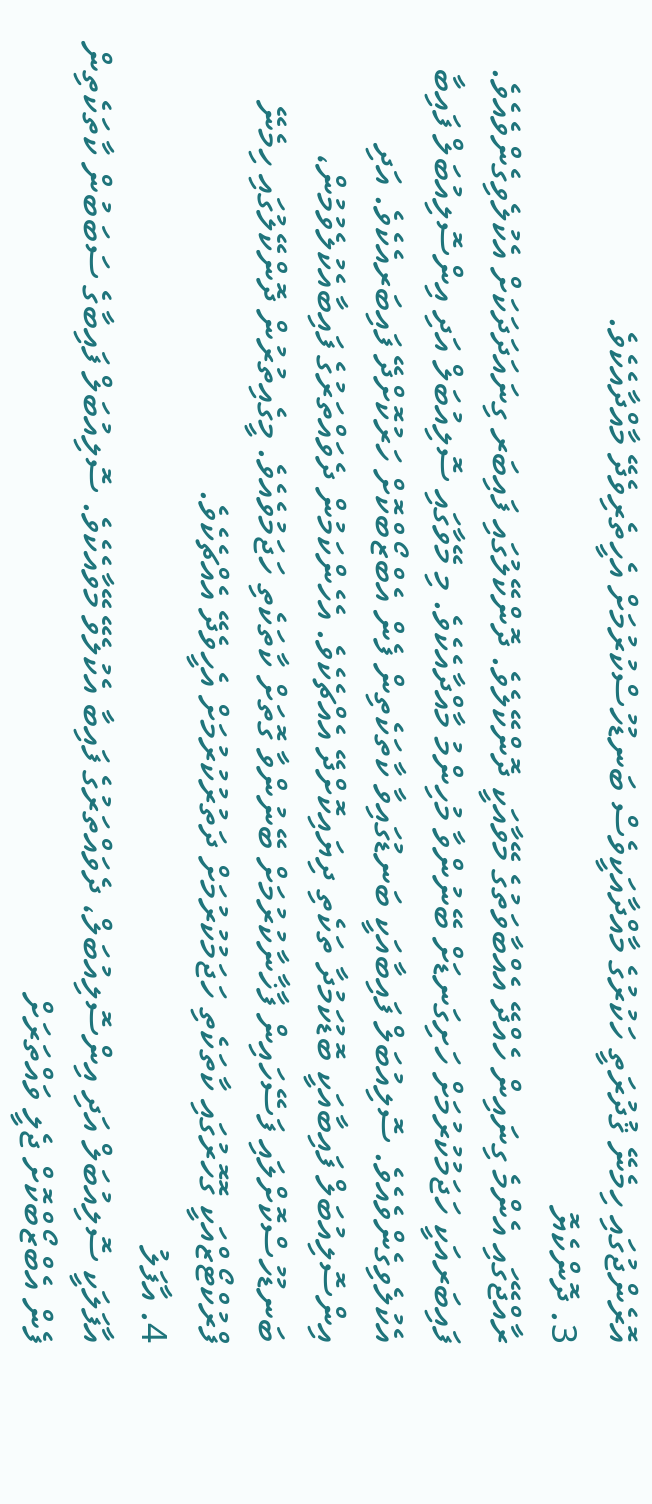އޮރެންޖުގައި ހިމެނޭ ޤުދުރަތީ ހަކުރުގެ މާއްދާއަކީވެސް ބަނޑުހުސްކުރުމަށް އެހީތެރިވެދޭ މާއްދާއެކެވެ.
3. ދޮންކެޔޮ
ރާއްޖޭގައި އެންމެ ގިނައިން ހެއްދޭ އެއްބާވަތުގެ މޭވާއަކީ ދޮންކޭލެވެ. ދޮންކޭލުގައި ފައިބަރ ގިނައަދަދަކަށް އެކުލެވިގެންވެއެވެ. ފައިބަރއަކީ ހަޖަމުކުރުމަށް ހަށިގަނޑަށް ބޭނުންވާ މުހިންމު މާއްދާއެކެވެ. މި މޭވާގައި ސޮލިއުބަލް އަދި އިންސޮލިއުބަލް ފައިބާ އެކުލެވިގެންވެއެވެ. ސޮލިއުބަލް ފައިބާއަކީ ބަނޑުގައިވާ ކާތަކެތިން ފެން އެބްޒޯބްކޮށް ހަރުކޮށްދޭ ފައިބަރއެކެވެ. އަދި އިންސޮލިއުބަލް ފައިބާއަކީ ބޮޑުކަމުދާ ތަކެތި ދިޔައިކޮށްދޭ އެއްޗެކެވެ. އެހެންކަމުން ދެވައްތަރުގެ ފައިބާއެކުލެވުމުން، ބަނޑުހުސްކޮށްލައި ފަސޭހައިން ފާޚާނާކުރުމަށް ބޭނުންވާ ގޮތަށް ކާތަކެތި ހަޖަމުވެއެވެ. މީގެއިތުރުން ދޮންކޭލުގައި ހިމެނޭ ފްރުކްޓޯޒްއަކީ ގޮހޮރުގައި ކާތަކެތި ހަޖަމުކުރުމަށް ދަތުރުކުރުމަށް އެހީވެދޭ އެއްޗެކެވެ.
4. އާފަލު
އާފަލަކީ ސޮލިއުބަލް އަދި އިންސޮލިއުބަލް، ދެވައްތަރުގެ ފައިބާ އެކުލެވޭ މޭވާއެކެވެ. ސޮލިއުބަލް ފައިބާގެ ސަބަބުން ކާތަކެތިން ފެން އެބްޒޯބްކޮށް ޖެލީ ވައްތަރަށް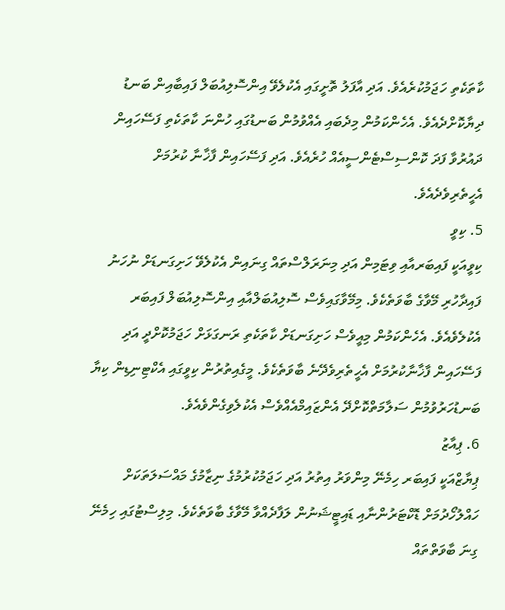ކާތަކެތި ހަޖަމުކުރެއެވެ. އަދި އާފަލު ތޮށީގައި އެކުލެވޭ އިންސޮލިއުބަލް ފައިބާއިން ބަނޑު ދިޔާކޮށްދެއެވެ. އެހެންކަމުން މިދެބައި އެއްވުމުން ބަނޑުގައި ހުންނަ ކާތަކެތި ފަސޭހައިން ދައުރުވާ ފަދަ ކޮންސިސްޓެންސީއެއް ހުރެއެވެ. އަދި ފަސޭހައިން ފާޚާނާ ކުރުމަށް އެހީތެރިވެދެއެވެ.
5. ކިވީ
ކިވީއަކީ ފައިބަރއާއި ވިޓަމިން އަދި މިނަރަލްސްތައް ގިނައިން އެކުލެވޭ ހަށިގަނޑަށް ނުހަނު ފައިދާހުރި މޭވާގެ ބާވަތެކެވެ. މިމޭވާގައިވެސް ސޮލިއުބަލްއާއި އިންސޮލިއުބަލް ފައިބަރ އެކުލެވެއެވެ. އެހެންކަމުން މިއީވެސް ހަށިގަނޑަށް ކާތަކެތި ރަނގަޅަށް ހަޖަމުކޮށްދީ އަދި ފަސޭހައިން ފާޚާނާކުރުމަށް އެހީތެރިވެދޭނެ ބާވަތެކެވެ. މީގެއިތުރުން ކިވީގައި އެކްޓިނިޑިން ކިޔާ ބަނޑުހަރުވުމުން ސަލާމަތްކޮށްދޭ އެންޒައިމްއެއްވެސް އެކުލެވިގެންވެއެވެ.
6. ޕިއާޒު
ޕިޔާޒްއަކީ ފައިބަރ ހިމެނޭ މިންވަރު އިތުރު އަދި ހަޖަމުކުރުމުގެ ނިޒާމުގެ މައްސަލަތަކަށް ހައްލުހޯދުމަށް ޑޮކްޓަރުންނާއި ޑައިޓީޝަނުން ލަފާދެއްވާ މޭވާގެ ބާވަތެކެވެ. މިލިސްޓުގައި ހިމެނޭ ގިނަ ބާވަތްތައް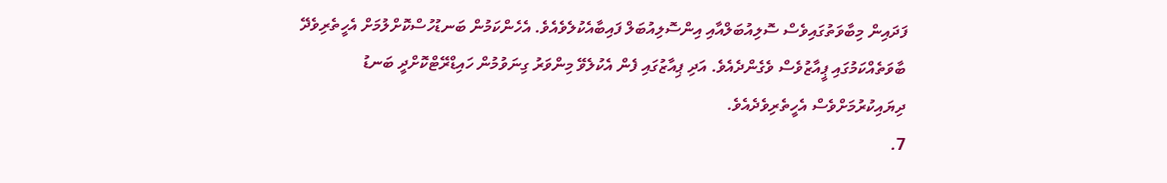ފަދައިން މިބާވަތުގައިވެސް ސޮލިއުބަލްއާއި އިންސޮލިއުބަލް ފައިބާއެކުލެވެއެވެ. އެހެންކަމުން ބަނޑުހުސްކޮށްލުމަށް އެހީތެރިވެދޭ ބާވަތެއްކަމުގައި ޕީއާޒުވެސް ވެގެންދެއެވެ. އަދި ޕިއާޒުގައި ފެން އެކުލެވޭ މިންވަރު ގިނަވުމުން ހައިޑްރޭޓްކޮށްދީ ބަނޑު ދިޔައިކުރުމަށްވެސް އެހީތެރިވެދެއެވެ.
7.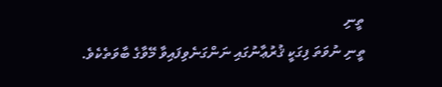ތީނި
ތީނި ނުވަތަ ފިގަކީ ޤުރުޢާނުގައި ނަންގަނެވިފައިވާ މޭވާގެ ބާވަތެކެވެ.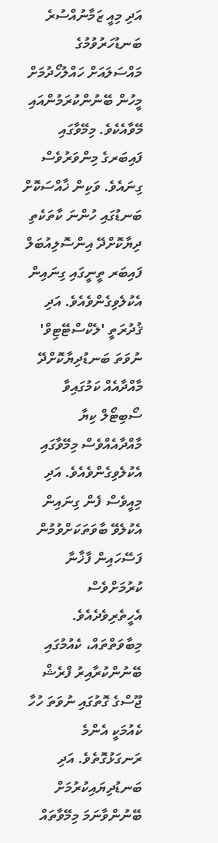އަދި މިއީ ޒަމާނުއްސުރެ ބަނޑުހަރުވުމުގެ މައްސަލައަށް ހައްލުހޯދުމަށް މީހުން ބޭނުންކުރަމުންއައި މޭވާއެކެވެ. މިމޭވާގައި ފައިބަރގެ މިންވަރުވެސް ގިނައެވެ. ވަކިން ޚާއްސަކޮށް ބަނޑުގައި ހުންނަ ކާތަކެތި ދިޔާކޮށްދޭ އިންސޮލިއުބަލް ފައިބަރ ތީނީގައި ގިނައިން އެކުލެވިގެންވެއެވެ. އަދި ޤުދުރަތީ 'ލެކްސްޓޭޓިވް' ނުވަތަ ބަނޑުދިޔާކޮށްދޭ މާއްދާއެއް ކަމުގައިވާ ސޯބިޓޯލް ކިޔާ މާއްދާއެއްވެސް މިމޭވާގައި އެކުލެވިގެންވެއެވެ. އަދި މިއީވެސް ފެން ގިނައިން އެކުލެވޭ ބާވަތަކަށްވުމުން ފަސޭހައިން ފާޚާނާ ކުރުމަށްވެސް އެހީތެރިވެދެއެވެ.
މިބާވަތްތައް، ކެއުމުގައި ބޭނުންކުރާއިރު ފްރެޝް ޖޫސްގެ ގޮތުގައި ނުވަތަ ހުހާ ކެއުމަކީ އެންމެ ރަނގަޅުގޮތެވެ. އަދި ބަނޑުދިޔައިކުރުމަށް ބޭނުންވާނަމަ މިމޭވާތައް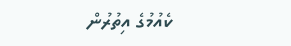ކެއުމުގެ އިތުރުން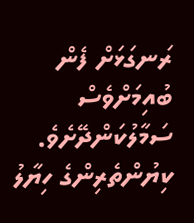ރަނގަޅަށް ފެން ބުއިމަށްވެސް ސަމާލުކަންދޭށެވެ.
ކިޔުންތެރިންގެ ހިޔާލު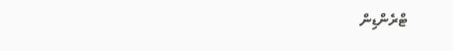ޓްރެންޑިން